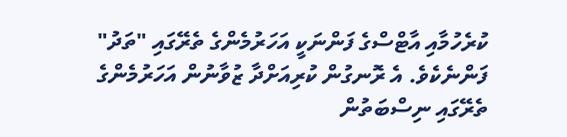ކުރެހުމާއި އާޓްސްގެ ފަންނަކީ އަހަރުމެންގެ ތެރޭގައި "ތަދު" ފަންނެކެވެ. އެ ރޮނގުން ކުރިއަށްދާ ޒުވާނުން އަހަރުމެންގެ ތެރޭގައި ނިސްބަތުން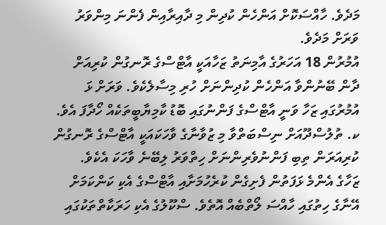މަދެވެ. ހާއްސަކޮށް އަންހެން ކުދިން މި ދާއިރާއިން ފެންނަ މިންވަރު ވަރަށް މަދެވެ.
އުމުރުން 18 އަހަރުގެ އާމިނަތު ޒަހާއަކީ އާޓްސްގެ ރޮނގުން ކުރިއަށް ދާން ބޭނުންވާ އަންހެން ކުދިންނަށް ހުރި މިސާލެކެވެ. ވަރަށް ޅަ އުމުރުގައި ޒަހާ ވަނީ އާޓްސްގެ ފަންނުގައި ބޮޑު ކާމިޔާބީތަކެއް ހޯދާފަ އެވެ. ކ. ތުލުސްދޫއަށް ނިސްބަތްވާ މި ޒުވާނާގެ ވާހަކައަކީ އާޓްސްގެ ރޮނގުން ކުރިއަރަން ތިބި ފަންނުވެރިންނަށް ހިތްވަރު ލިބޭނެ ވާހަކަ އެކެވެ.
ޒަހާގެ އެންމެ ޅަފަތުން ފެށިގެން ކުރެހުމަށާއި އާޓްސްގެ އެކި ކަންކަމަށް އޭނާގެ ހިތުގައި ހާއްސަ ލޯތްބެއް އޮތެވެ. ސްކޫލުގެ އެކި ހަރަކާތްތަކުގައި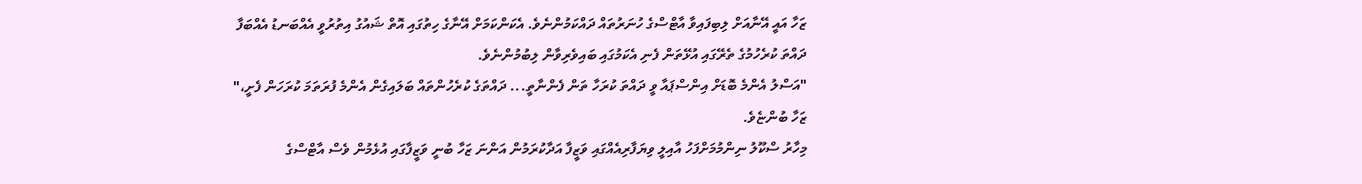ޒަހާ އައީ އޭނާއަށް ލިބިފައިވާ އާޓްސްގެ ހުނަރުތައް ދައްކަމުންނެވެ. އެކަންކަމަށް އޭނާގެ ހިތުގައި އޮތް ޝައުގު އިތުރުވީ އެއްބަނޑު އެއްބަފާ ދައްތަ ކުރެހުމުގެ ތެރޭގައި އުޅޭތަން ފެނި އެކަމުގައި ބައިވެރިވާން ލިބުމުންނެވެ.
"އަސްލު އެންމެ ބޮޑަށް އިންސްޕައާ ވީ ދައްތަ ކުރަހާ ތަން ފެންނާތީ... ދައްތަގެ ކުރެހުންތައް ބަލައިގެން އެންމެ ފުރަތަމަ ކުރަހަން ފެށީ،" ޒަހާ ބުންޏެވެ.
މިހާރު ސްކޫލު ނިންމުމަށްފަހު އާއިލީ ވިޔަފާރިއެއްގައި ވަޒީފާ އަދާކުރަމުން އަންނަ ޒަހާ ބުނީ ވަޒީފާގައި އުޅެމުން ވެސް އާޓްސްގެ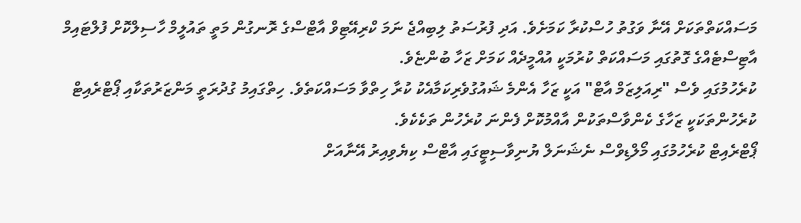މަސައްކަތްތަކަށް އޭނާ ވަގުތު ހުސްކުރާ ކަމަށެވެ. އަދި ފުރުސަތު ލިބިއްޖެ ނަމަ ކްރިއޭޓިވް އާޓްސްގެ ރޮނގުން މަތީ ތައުލީމް ހާސިލްކޮށް ފުލްޓައިމް އާޓިސްޓެއްގެ ގޮތުގައި މަސައްކަތް ކުރުމަކީ އުއްމީދެއް ކަމަށް ޒަހާ ބުންޏެވެ.
ކުރެހުމުގައި ވެސް "ރިއަލިޒަމް އާޓް" އަކީ ޒަހާ އެންމެ ޝައުގުވެރިކަމާއެކު ކުރާ ހިތްވާ މަސައްކަތެވެ. ހިތްގައިމު ގުދުރަތީ މަންޒަރުތަކާއި ޕޯޓްރެއިޓް ކުރެހުންތަކަކީ ޒަހާގެ ކެންވާސްތަކުން އާއްމުކޮށް ފެންނަ ކުރެހުން ތަކެކެވެ.
ޕޯޓްރެއިޓް ކުރެހުމުގައި މޯލްޑިވްސް ނެޝަނަލް ޔުނިވާސިޓީގައި އާޓްސް ކިޔެވިއިރު އޭނާއަށް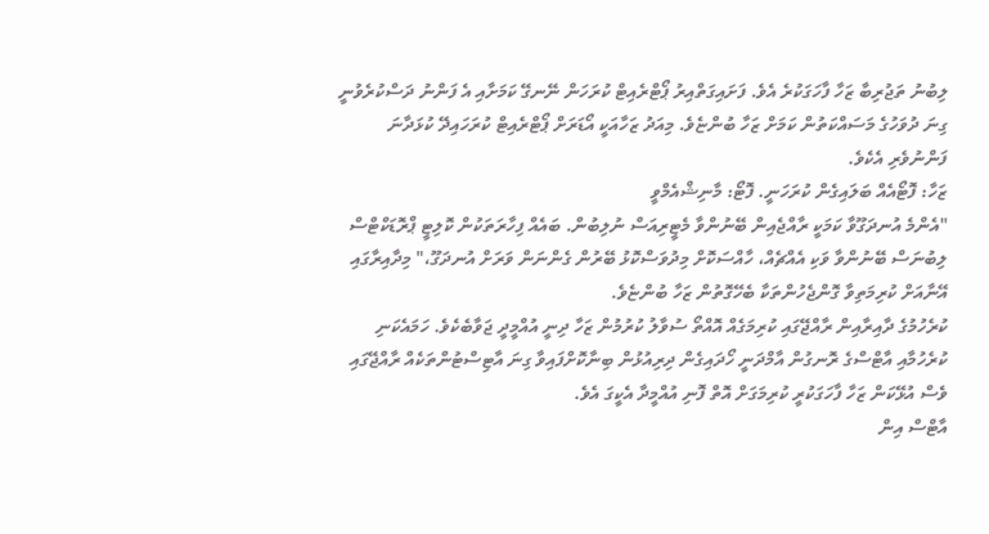ލިބުނު ތަޖުރިބާ ޒަހާ ފާހަގަކުރެ އެވެ. ފަށައިގަތްއިރު ޕޯޓްރެއިޓް ކުރަހަން ނޭނގޭ ކަމަށާއި އެ ފަންނު ދަސްކުރެވުނީ ގިނަ ދުވަހުގެ މަސައްކަތުން ކަމަށް ޒަހާ ބުންޏެވެ. މިއަދު ޒަހާއަކީ އޯޑަރަށް ޕޯޓްރެއިޓް ކުރަހައިދޭ ކުޅަދާނަ ފަންނުވެރި އެކެވެ.
ޒަހާ: ފޮޓޯއެއް ބަލައިގެން ކުރަހަނީ. ފޮޓޯ: މާނިޝްއެމްވީ
"އެންމެ އުނދަގޫވާ ކަމަކީ ރާއްޖެއިން ބޭނުންވާ މެޓީރިއަސް ނުލިބުން. ބައެއް ފިހާރަތަކުން ކޮލިޓީ ޕްރޮޑަކްޓްސް ލިބުނަސް ބޭނުންވާ ވަކި އެއްޗެއް، ހާއްސަކޮށް މިދުވަސްކޮޅު ބޭރުން ގެންނަން ވަރަށް އުނދަގޫ،" މިދާއިރާގައި އޭނާއަށް ކުރިމަތިވާ ގޮންޖެހުންތަކާ ބެހޭގޮތުން ޒަހާ ބުންޏެވެ.
ކުރެހުމުގެ ދާއިރާއިން ރާއްޖޭގައި ކުރިމަގެއް އޮއްތޯ ސުވާލު ކުރުމުން ޒަހާ ދިނީ އުއްމީދީ ޖަވާބެކެވެ. ހަމައެކަނި ކުރެހުމާއި އާޓްސްގެ ރޮނގުން އާމްދަނީ ހޯދައިގެން ދިރިއުޅުން ބިނާކޮށްފައިވާ ގިނަ އާޓިސްޓުންތަކެއް ރާއްޖޭގައި ވެސް އުޅޭކަން ޒަހާ ފާހަގަކުރީ ކުރިމަގަށް އޮތް ފޮނި އުއްމީދާ އެކީގަ އެވެ.
އާޓްސް އިން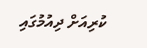ކުރިއަށް ދިއުމުގައި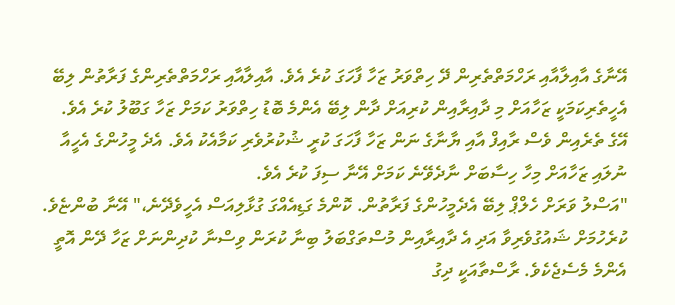އޭނާގެ އާއިލާއާއި ރަހްމަތްތެރިން ދޭ ހިތްވަރު ޒަހާ ފާހަގަ ކުރެ އެވެ. އާއިލާއާއި ރަހްމަތްތެރިންގެ ފަރާތުން ލިބޭ އެހީތެރިކަމަކީ ޒަހާއަށް މި ދާއިރާއިން ކުރިއަށް ދާން ލިބޭ އެންމެ ބޮޑު ހިތްވަރު ކަމަށް ޒަހާ ގަބޫލު ކުރެ އެވެ.
އޭގެ ތެރެއިން ވެސް ރާއިފް އާއި ޔާނާގެ ނަން ޒަހާ ފާހަގަ ކުރީ ޝުކުރުވެރި ކަމާއެކު އެވެ. އެދެ މީހުންގެ އެހީއާ ނުލައި ޒަހާއަށް މިހާ ހިސާބަށް ނާދެވޭނެ ކަމަށް އޭނާ ސިފަ ކުރެ އެވެ.
"އަސްލު ވަރަށް ހެލްޕް ލިބޭ އެދެމީހުންގެ ފަރާތުން. ކޮންމެ ގަޑިއެއްގަ ގުޅާލިއަސް އެހީވެދޭނެ،" އޭނާ ބުންޏެވެ.
ކުރެހުމަށް ޝައުގުވެރިވާ އަދި އެ ދާއިރާއިން މުސްތަގްބަލު ބިނާ ކުރަން ވިސްނާ ކުދިންނަށް ޒަހާ ދޭން އޮތީ އެންމެ މެސެޖެކެވެ. ރާސްތާއަކީ ދިގު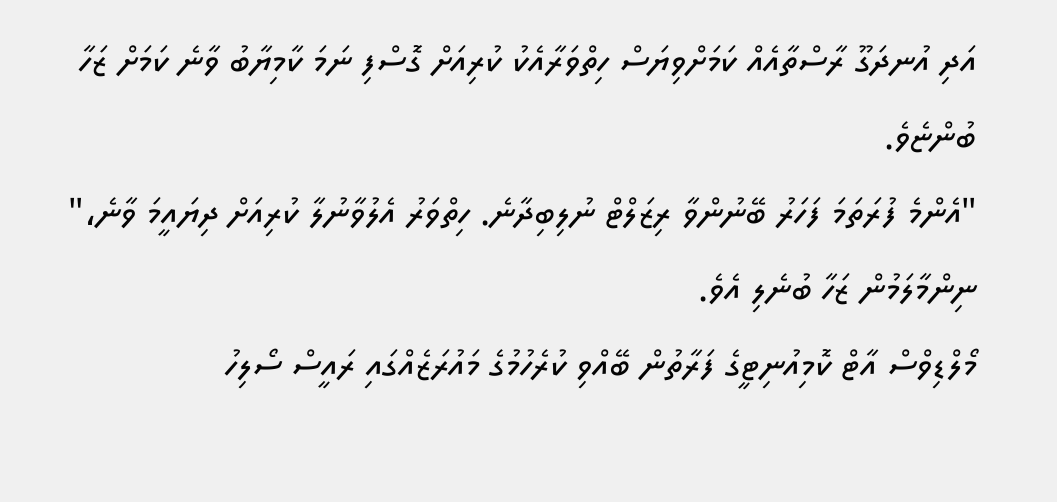އަދި އުނދަގޫ ރާސްތާއެއް ކަމަށްވިޔަސް ހިތްވަރާއެކު ކުރިއަށް ގޮސްފި ނަމަ ކާމިޔާބު ވާނެ ކަމަށް ޒަހާ ބުންޏެވެ.
"އެންމެ ފުރަތަމަ ފަހަރު ބޭނުންވާ ރިޒަލްޓް ނުލިބިދާނެ. ހިތްވަރު އެލުވާނުލާ ކުރިއަށް ދިޔައީމަ ވާނެ،" ނިންމާލަމުން ޒަހާ ބުނެލި އެވެ.
މޯލްޑިވްސް އާޓް ކޮމިއުނިޓީގެ ފަރާތުން ބޭއްވި ކުރެހުމުގެ މައުރަޒެއްގައި ރައީސް ސޯލިހު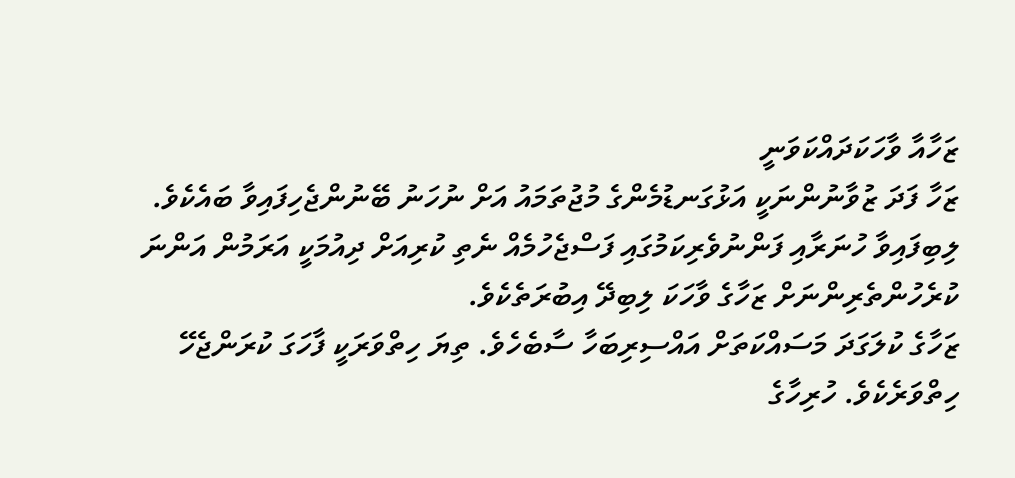ޒަހާއާ ވާހަކަދައްކަވަނީ
ޒަހާ ފަދަ ޒުވާނުންނަކީ އަޅުގަނޑުމެންގެ މުޖުތަމައު އަށް ނުހަނު ބޭނުންޖެހިފައިވާ ބައެކެވެ. ލިބިފައިވާ ހުނަރާއި ފަންނުވެރިކަމުގައި ފަސްޖެހުމެއް ނެތި ކުރިއަށް ދިއުމަކީ އަރަމުން އަންނަ ކުރެހުންތެރިންނަށް ޒަހާގެ ވާހަކަ ލިބިދޭ އިބުރަތެކެވެ.
ޒަހާގެ ކުލަގަދަ މަސައްކަތަށް އައްސިރިބަހާ ސާބެހެވެ. ތިޔަ ހިތްވަރަކީ ފާހަގަ ކުރަންޖެހޭ ހިތްވަރެކެވެ. ހުރިހާގެ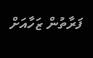ފަރާތުން ޒަހާއަށް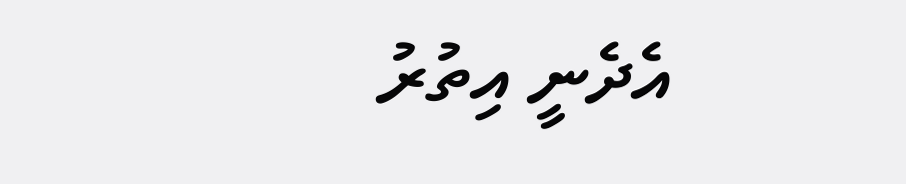އެދެނީ އިތުރު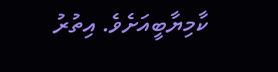ކާމިޔާބީއަށެވެ. އިތުރު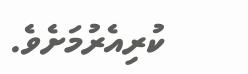ކުރިއެރުމަށެވެ.